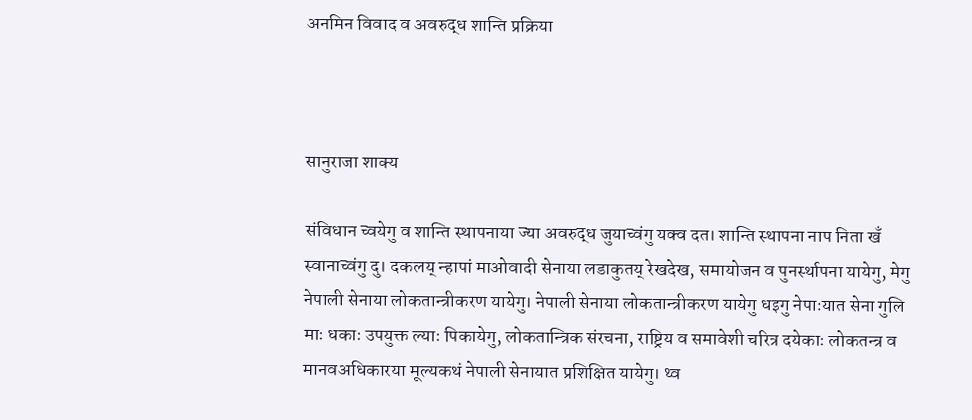अनमिन विवाद व अवरुद्ध शान्ति प्रक्रिया



सानुराजा शाक्य

संविधान च्वयेगु व शान्ति स्थापनाया ज्या अवरुद्ध जुयाच्वंगु यक्व दत। शान्ति स्थापना नाप निता खँ स्वानाच्वंगु दु। दकलय् न्हापां माओवादी सेनाया लडाकुतय् रेखदेख, समायोजन व पुनर्स्थापना यायेगु, मेगु नेपाली सेनाया लोकतान्त्रीकरण यायेगु। नेपाली सेनाया लोकतान्त्रीकरण यायेगु धइगु नेपाःयात सेना गुलि माः धकाः उपयुक्त ल्याः पिकायेगु, लोकतान्त्रिक संरचना, राष्ट्रिय व समावेशी चरित्र दयेकाः लोकतन्त्र व मानवअधिकारया मूल्यकथं नेपाली सेनायात प्रशिक्षित यायेगु। थ्व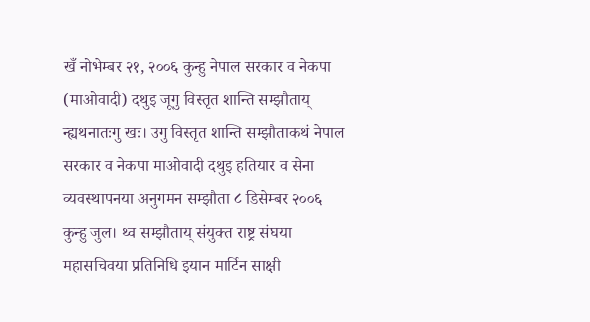खँ नोभेम्बर २१, २००६ कुन्हु नेपाल सरकार व नेकपा (माओवादी) दथुइ जूगु विस्तृत शान्ति सम्झौताय् न्ह्यथनातःगु खः। उगु विस्तृत शान्ति सम्झौताकथं नेपाल सरकार व नेकपा माओवादी दथुइ हतियार व सेना व्यवस्थापनया अनुगमन सम्झौता ८ डिसेम्बर २००६ कुन्हु जुल। थ्व सम्झौताय् संयुक्त राष्ट्र संघया महासचिवया प्रतिनिधि इयान मार्टिन साक्षी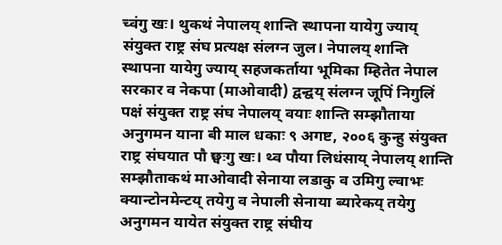च्वंगु खः। थुकथं नेपालय् शान्ति स्थापना यायेगु ज्याय् संयुक्त राष्ट्र संघ प्रत्यक्ष संलग्न जुल। नेपालय् शान्ति स्थापना यायेगु ज्याय् सहजकर्ताया भूमिका म्हितेत नेपाल सरकार व नेकपा (माओवादी) द्वन्द्वय् संलग्न जूपिं निगुलिं पक्षं संयुक्त राष्ट्र संघ नेपालय् वयाः शान्ति सम्झौताया अनुगमन याना बी माल धकाः ९ अगष्ट, २००६ कुन्हु संयुक्त राष्ट्र संघयात पौ छ्वःगु खः। थ्व पौया लिधंसाय् नेपालय् शान्ति सम्झौताकथं माओवादी सेनाया लडाकु व उमिगु ल्वाभः क्यान्टोनमेन्टय् तयेगु व नेपाली सेनाया ब्यारेकय् तयेगु अनुगमन यायेत संयुक्त राष्ट्र संघीय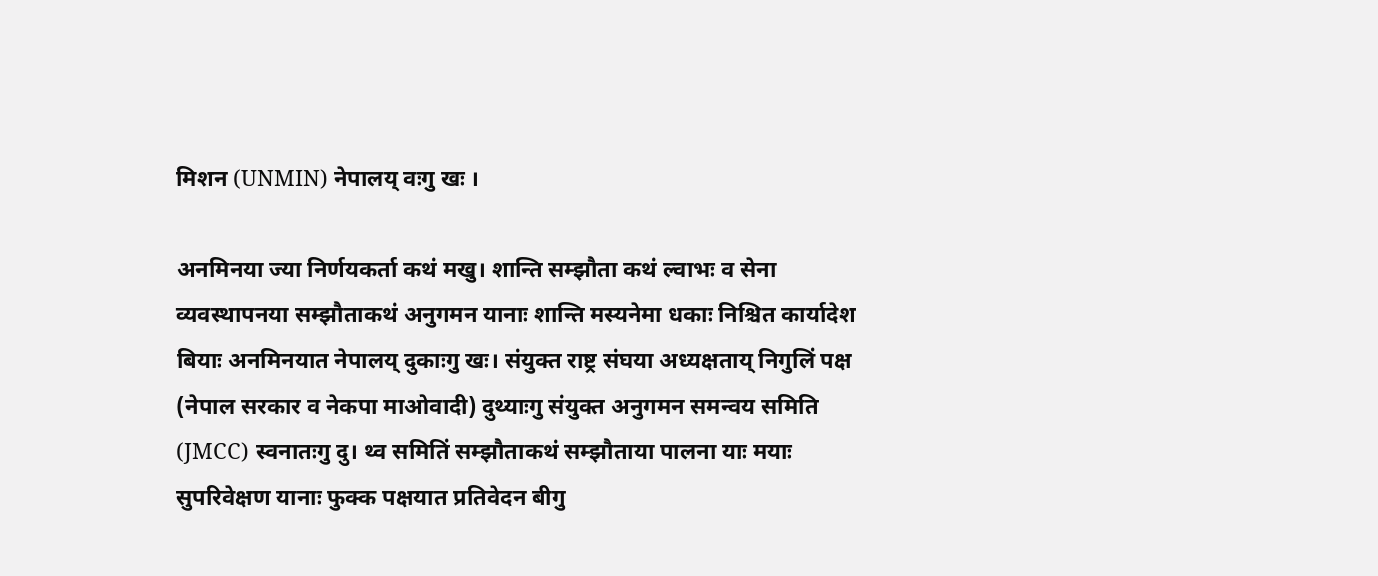मिशन (UNMIN) नेपालय् वःगु खः ।

अनमिनया ज्या निर्णयकर्ता कथं मखु। शान्ति सम्झौता कथं ल्वाभः व सेना व्यवस्थापनया सम्झौताकथं अनुगमन यानाः शान्ति मस्यनेमा धकाः निश्चित कार्यादेश बियाः अनमिनयात नेपालय् दुकाःगु खः। संयुक्त राष्ट्र संघया अध्यक्षताय् निगुलिं पक्ष (नेपाल सरकार व नेकपा माओवादी) दुथ्याःगु संयुक्त अनुगमन समन्वय समिति (JMCC) स्वनातःगु दु। थ्व समितिं सम्झौताकथं सम्झौताया पालना याः मयाः सुपरिवेक्षण यानाः फुक्क पक्षयात प्रतिवेदन बीगु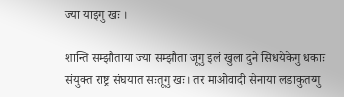ज्या याइगु खः ।

शान्ति सम्झौताया ज्या सम्झौता जूगु इलं खुला दुने सिधयेकेगु धकाः संयुक्त राष्ट्र संघयात सःतूगु खः। तर माओवादी सेनाया लडाकुतय्गु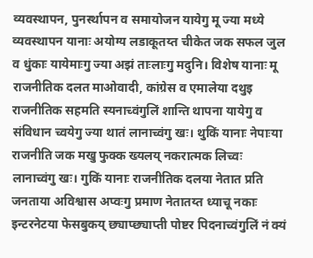व्यवस्थापन, पुनर्स्थापन व समायोजन यायेगु मू ज्या मध्ये व्यवस्थापन यानाः अयोग्य लडाकूतय्त चीकेत जक सफल जुल व धुंकाः यायेमाःगु ज्या अझं ताःलाःगु मदुनि। विशेष यानाः मू राजनीतिक दलत माओवादी, कांग्रेस व एमालेया दथुइ राजनीतिक सहमति स्यनाच्वंगुलिं शान्ति थापना यायेगु व संविधान च्वयेगु ज्या थातं लानाच्वंगु खः। थुकिं यानाः नेपाःया राजनीति जक मखु फुक्क ख्यलय् नकरात्मक लिच्वः लानाच्वंगु खः। गुकिं यानाः राजनीतिक दलया नेतात प्रति जनताया अविश्वास अप्वःगु प्रमाण नेतातय्त ध्याचू नकाः इन्टरनेटया फेसबुकय् छ्याप्छ्याप्ती पोष्टर पिदनाच्वंगुलिं नं क्यं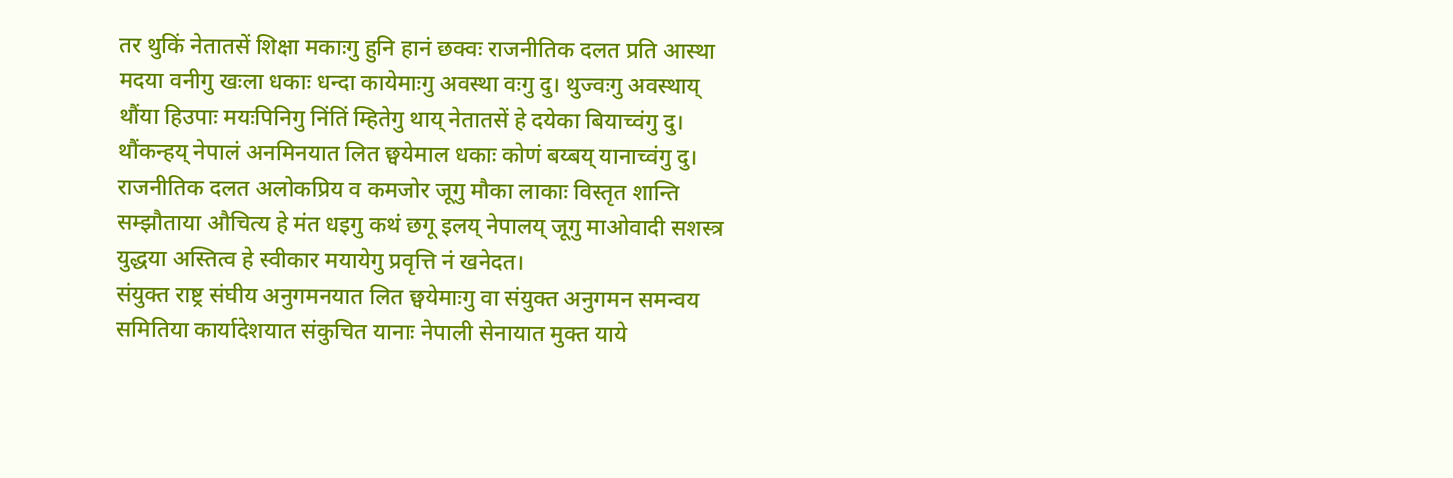तर थुकिं नेतातसें शिक्षा मकाःगु हुनि हानं छक्वः राजनीतिक दलत प्रति आस्था मदया वनीगु खःला धकाः धन्दा कायेमाःगु अवस्था वःगु दु। थुज्वःगु अवस्थाय् थौंया हिउपाः मयःपिनिगु निंतिं म्हितेगु थाय् नेतातसें हे दयेका बियाच्वंगु दु। थौंकन्हय् नेपालं अनमिनयात लित छ्वयेमाल धकाः कोणं बय्बय् यानाच्वंगु दु। राजनीतिक दलत अलोकप्रिय व कमजोर जूगु मौका लाकाः विस्तृत शान्ति सम्झौताया औचित्य हे मंत धइगु कथं छगू इलय् नेपालय् जूगु माओवादी सशस्त्र युद्धया अस्तित्व हे स्वीकार मयायेगु प्रवृत्ति नं खनेदत।
संयुक्त राष्ट्र संघीय अनुगमनयात लित छ्वयेमाःगु वा संयुक्त अनुगमन समन्वय समितिया कार्यादेशयात संकुचित यानाः नेपाली सेनायात मुक्त याये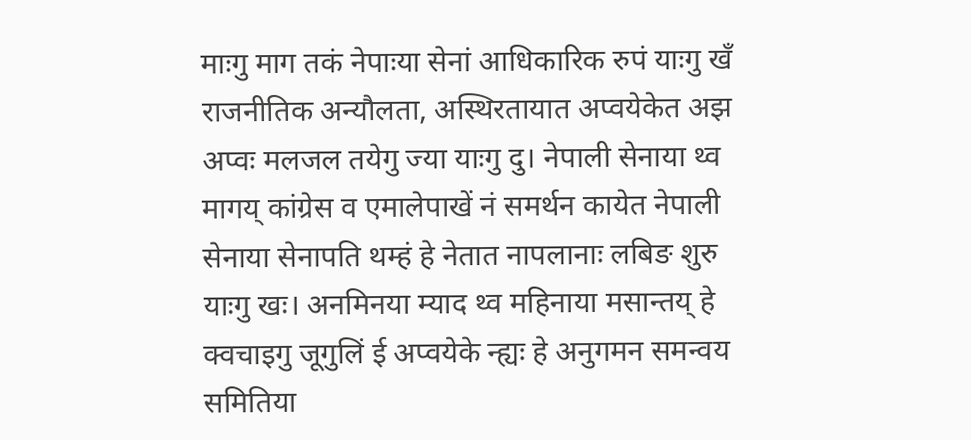माःगु माग तकं नेपाःया सेनां आधिकारिक रुपं याःगु खँ राजनीतिक अन्यौलता, अस्थिरतायात अप्वयेकेत अझ अप्वः मलजल तयेगु ज्या याःगु दु। नेपाली सेनाया थ्व मागय् कांग्रेस व एमालेपाखें नं समर्थन कायेत नेपाली सेनाया सेनापति थम्हं हे नेतात नापलानाः लबिङ शुरु याःगु खः। अनमिनया म्याद थ्व महिनाया मसान्तय् हे क्वचाइगु जूगुलिं ई अप्वयेके न्ह्यः हे अनुगमन समन्वय समितिया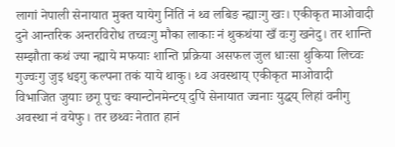लागां नेपाली सेनायात मुक्त यायेगु निंतिं नं थ्व लबिङ न्ह्याःगु खः। एकीकृत माओवादी दुने आन्तरिक अन्तरविरोध तच्वःगु मौका लाकाः नं थुकथंया खँ वःगु खनेदु। तर शान्ति सम्झौता कथं ज्या न्ह्याये मफयाः शान्ति प्रक्रिया असफल जुल धाःसा थुकिया लिच्वः गुज्वःगु जुइ धइगु कल्पना तकं याये थाकु। थ्व अवस्थाय् एकीकृत माओवादी विभाजित जुयाः छगू पुचः क्यान्टोनमेन्टय् दुपिं सेनायात ज्वनाः युद्धय् लिहां वनीगु अवस्था नं वयेफु। तर छथ्वः नेतात हानं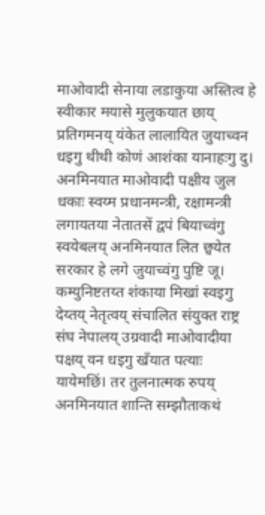माओवादी सेनाया लडाकुया अस्तित्व हे स्वीकार मयासे मुलुकयात छाय् प्रतिगमनय् यंकेत लालायित जुयाच्वन धइगु थीथी कोणं आशंका यानाहःगु दु। अनमिनयात माओवादी पक्षीय जुल धकाः स्वय्म प्रधानमन्त्री, रक्षामन्त्री लगायतया नेतातसें द्वपं बियाच्वंगु स्वयेबलय् अनमिनयात लित छ्वयेत सरकार हे लगे जुयाच्वंगु पुष्टि जू। कम्युनिष्टतय्त शंकाया मिखां स्वइगु देय्तय् नेतृत्वय् संचालित संयुक्त राष्ट्र संघ नेपालय् उग्रवादी माओवादीया पक्षय् वन धइगु खँयात पत्याः यायेमछिं। तर तुलनात्मक रुपय् अनमिनयात शान्ति सम्झौताकथं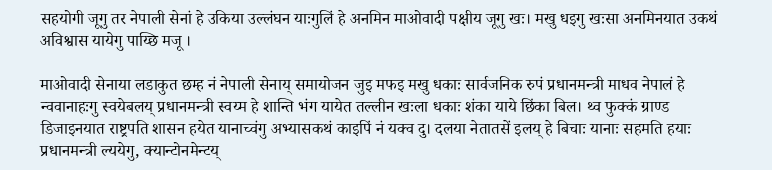सहयोगी जूगु तर नेपाली सेनां हे उकिया उल्लंघन याःगुलिं हे अनमिन माओवादी पक्षीय जूगु खः। मखु धइगु खःसा अनमिनयात उकथं अविश्वास यायेगु पाय्छि मजू ।

माओवादी सेनाया लडाकुत छम्ह नं नेपाली सेनाय् समायोजन जुइ मफइ मखु धकाः सार्वजनिक रुपं प्रधानमन्त्री माधव नेपालं हे न्ववानाहःगु स्वयेबलय् प्रधानमन्त्री स्वय्म हे शान्ति भंग यायेत तल्लीन खःला धकाः शंका याये छिंका बिल। थ्व फुक्कं ग्राण्ड डिजाइनयात राष्ट्रपति शासन हयेत यानाच्वंगु अभ्यासकथं काइपिं नं यक्व दु। दलया नेतातसें इलय् हे बिचाः यानाः सहमति हयाः प्रधानमन्त्री ल्ययेगु, क्यान्टोनमेन्टय्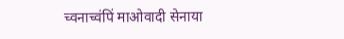च्वनाच्वंपिं माओवादी सेनाया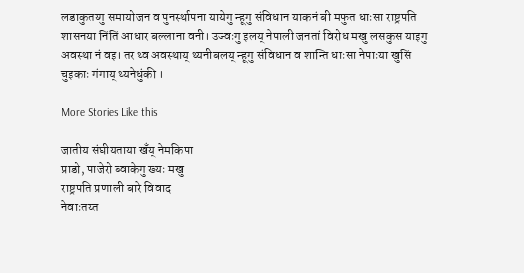लडाकुतय्गु समायोजन व पुनर्स्थापना यायेगु न्हूगु संविधान याकनं बी मफुत धाःसा राष्ट्रपति शासनया निंतिं आधार बल्लाना वनी। उज्वःगु इलय् नेपाली जनतां विरोध मखु लसकुस याइगु अवस्था नं वइ। तर थ्व अवस्थाय् थ्यनीबलय् न्हूगु संविधान व शान्ति धाःसा नेपाःया खुसिं चुइकाः गंगाय् थ्यनेधुंकी ।

More Stories Like this

जातीय संघीयताया खँय् नेमकिपा
प्राडो, पाजेरो ब्वाकेगु ख्यः मखु
राष्ट्रपति प्रणाली बारे विवाद
नेवाःतय्त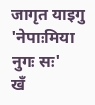जागृत याइगु 'नेपाःमिया नुगः सः'
खँ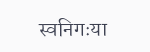स्वनिगःया